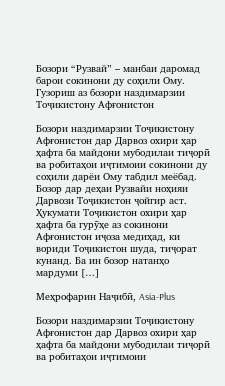Бозори “Рузвай” – манбаи даромад барои сокинони ду соҳили Ому. Гузориш аз бозори наздимарзии Тоҷикистону Афғонистон

Бозори наздимарзии Тоҷикистону Афғонистон дар Дарвоз охири ҳар ҳафта ба майдони мубодилаи тиҷорӣ ва робитаҳои иҷтимоии сокинони ду соҳили дарёи Ому табдил меёбад. Бозор дар деҳаи Рузвайи ноҳияи Дарвози Тоҷикистон ҷойгир аст. Ҳукумати Тоҷикистон охири ҳар ҳафта ба гурӯҳе аз сокинони Афғонистон иҷоза медиҳад, ки вориди Тоҷикистон шуда, тиҷорат кунанд. Ба ин бозор натанҳо мардуми […]

Меҳрофарин Наҷибӣ, Asia-Plus

Бозори наздимарзии Тоҷикистону Афғонистон дар Дарвоз охири ҳар ҳафта ба майдони мубодилаи тиҷорӣ ва робитаҳои иҷтимоии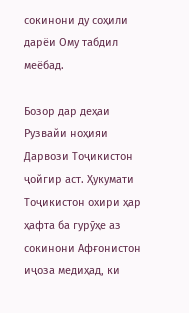сокинони ду соҳили дарёи Ому табдил меёбад.

Бозор дар деҳаи Рузвайи ноҳияи Дарвози Тоҷикистон ҷойгир аст. Ҳукумати Тоҷикистон охири ҳар ҳафта ба гурӯҳе аз сокинони Афғонистон иҷоза медиҳад, ки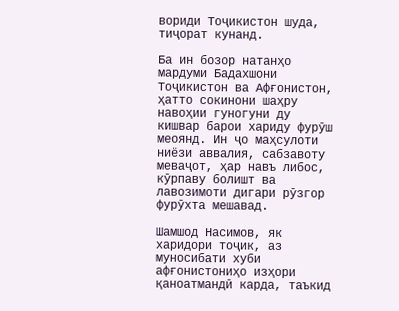вориди Тоҷикистон шуда, тиҷорат кунанд.

Ба ин бозор натанҳо мардуми Бадахшони Тоҷикистон ва Афғонистон, ҳатто сокинони шаҳру навоҳии гуногуни ду кишвар барои хариду фурӯш меоянд. Ин ҷо маҳсулоти ниёзи аввалия, сабзавоту меваҷот, ҳар навъ либос, кӯрпаву болишт ва лавозимоти дигари рӯзгор фурӯхта мешавад.

Шамшод Насимов, як харидори тоҷик, аз муносибати хуби афғонистониҳо изҳори қаноатмандӣ карда, таъкид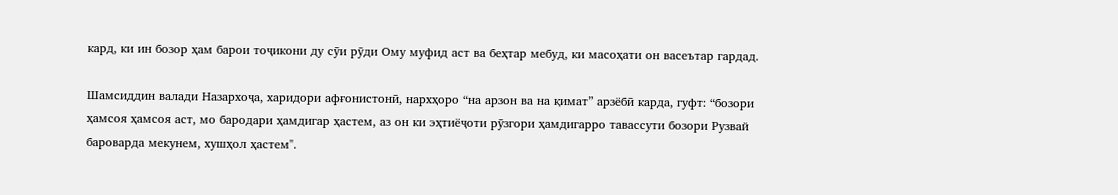кард, ки ин бозор ҳам барои тоҷикони ду сӯи рӯди Ому муфид аст ва беҳтар мебуд, ки масоҳати он васеътар гардад.

Шамсиддин валади Назархоҷа, харидори афғонистонӣ, нархҳоро “на арзон ва на қимат” арзёбӣ карда, гуфт: “бозори ҳамсоя ҳамсоя аст, мо бародари ҳамдигар ҳастем, аз он ки эҳтиёҷоти рӯзгори ҳамдигарро тавассути бозори Рузвай бароварда мекунем, хушҳол ҳастем".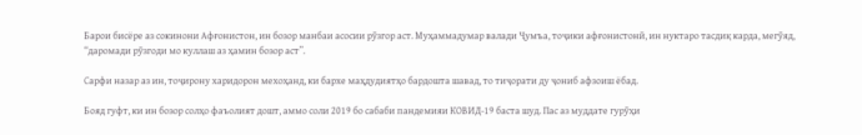Барои бисёре аз сокинони Афғонистон, ин бозор манбаи асосии рӯзгор аст. Муҳаммадумар валади Ҷумъа, тоҷики афғонистонӣ, ин нуктаро тасдиқ карда, мегӯяд, “даромади рӯзгоди мо куллаш аз ҳамин бозор аст”.

Сарфи назар аз ин, тоҷирону харидорон мехоҳанд, ки бархе маҳдудиятҳо бардошта шавад, то тиҷорати ду ҷониб афзоиш ёбад.

Бояд гуфт, ки ин бозор солҳо фаъолият дошт, аммо соли 2019 бо сабаби пандемияи КОВИД-19 баста шуд. Пас аз муддате гурӯҳи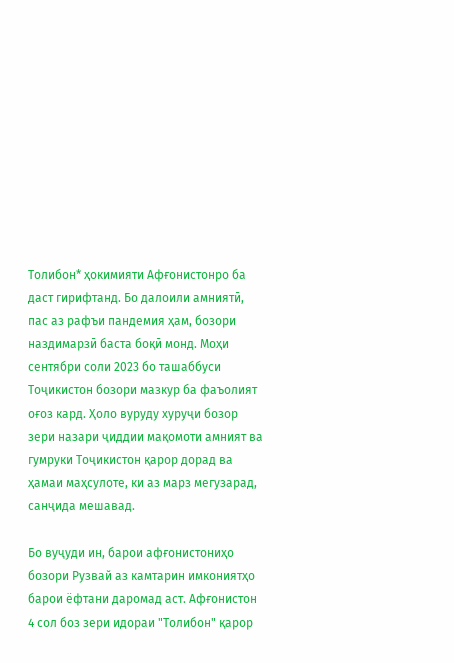Толибон* ҳокимияти Афғонистонро ба даст гирифтанд. Бо далоили амниятӣ, пас аз рафъи пандемия ҳам, бозори наздимарзӣ баста боқӣ монд. Моҳи сентябри соли 2023 бо ташаббуси Тоҷикистон бозори мазкур ба фаъолият оғоз кард. Ҳоло вуруду хуруҷи бозор зери назари ҷиддии мақомоти амният ва гумруки Тоҷикистон қарор дорад ва ҳамаи маҳсулоте, ки аз марз мегузарад, санҷида мешавад.

Бо вуҷуди ин, барои афғонистониҳо бозори Рузвай аз камтарин имкониятҳо барои ёфтани даромад аст. Афғонистон 4 сол боз зери идораи "Толибон" қарор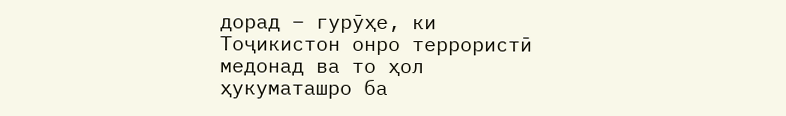дорад – гурӯҳе, ки Тоҷикистон онро террористӣ медонад ва то ҳол ҳукуматашро ба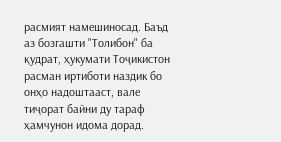расмият намешиносад. Баъд аз бозгашти "Толибон" ба қудрат, ҳукумати Тоҷикистон расман иртиботи наздик бо онҳо надоштааст, вале тиҷорат байни ду тараф ҳамчунон идома дорад.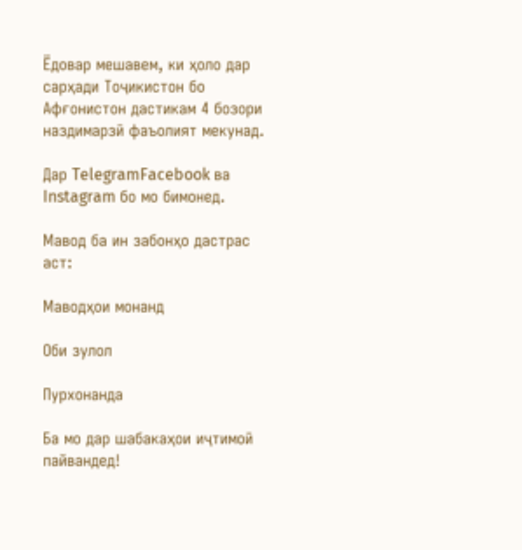Ёдовар мешавем, ки ҳоло дар сарҳади Тоҷикистон бо Афғонистон дастикам 4 бозори наздимарзӣ фаъолият мекунад.

Дар TelegramFacebook ва Instagram бо мо бимонед.

Мавод ба ин забонҳо дастрас аст:

Маводҳои монанд

Оби зулол

Пурхонанда

Ба мо дар шабакаҳои иҷтимоӣ пайвандед!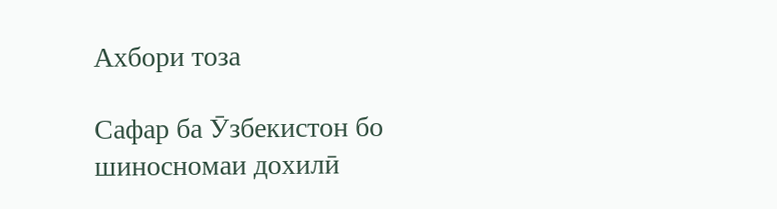Ахбори тоза

Сафар ба Ӯзбекистон бо шиносномаи дохилӣ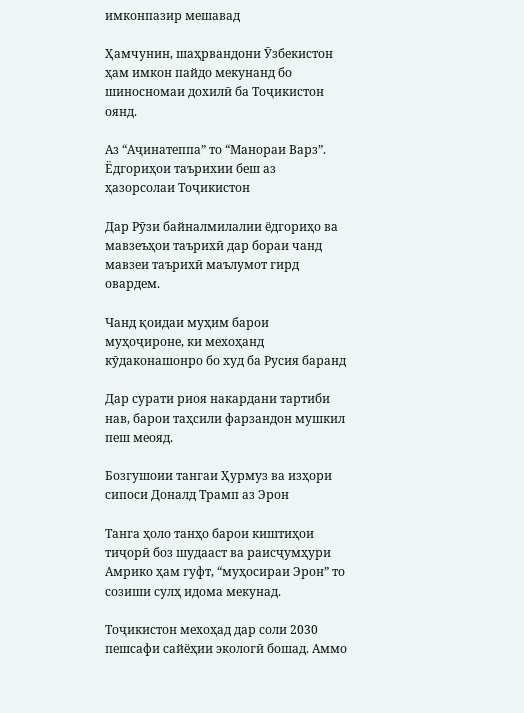имконпазир мешавад

Ҳамчунин, шаҳрвандони Ӯзбекистон ҳам имкон пайдо мекунанд бо шиносномаи дохилӣ ба Тоҷикистон оянд.

Аз “Аҷинатеппа” то “Манораи Варз”. Ёдгориҳои таърихии беш аз ҳазорсолаи Тоҷикистон

Дар Рӯзи байналмилалии ёдгориҳо ва мавзеъҳои таърихӣ дар бораи чанд мавзеи таърихӣ маълумот гирд овардем.

Чанд қоидаи муҳим барои муҳоҷироне, ки мехоҳанд кӯдаконашонро бо худ ба Русия баранд

Дар сурати риоя накардани тартиби нав, барои таҳсили фарзандон мушкил пеш меояд.

Бозгушоии тангаи Ҳурмуз ва изҳори сипоси Доналд Трамп аз Эрон

Танга ҳоло танҳо барои киштиҳои тиҷорӣ боз шудааст ва раисҷумҳури Амрико ҳам гуфт, “муҳосираи Эрон” то созиши сулҳ идома мекунад.

Тоҷикистон мехоҳад дар соли 2030 пешсафи сайёҳии экологӣ бошад. Аммо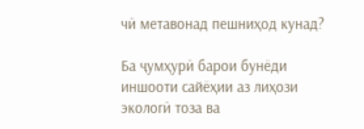чӣ метавонад пешниҳод кунад?

Ба ҷумҳурӣ барои бунёди иншооти сайёҳии аз лиҳози экологӣ тоза ва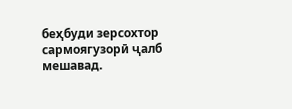беҳбуди зерсохтор сармоягузорӣ ҷалб мешавад.